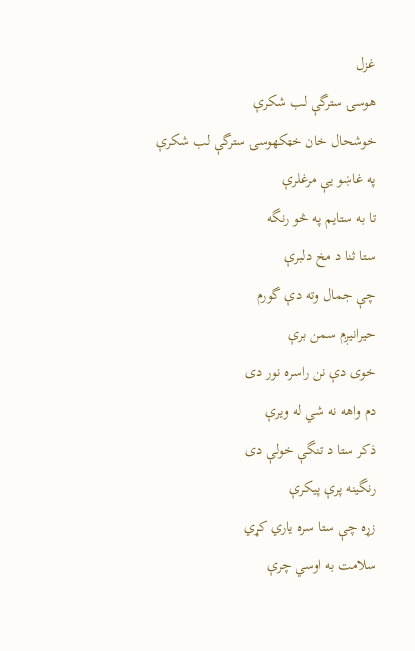غزل
هوسۍ سترگې لب شکرې
خوشحال خان خټکهوسۍ سترگې لب شکرې
په غاښو يې مرغلرې
تا به ستايم په څو رنگه
ستا ثنا د مخ دلبرې
چې جمال وته دې گورم
حيرانيږم سمن برې
خوی دې نن راسره نور دی
دم واهه نه شي له ويرې
ذکر ستا د تنگې خولې دی
رنگينه پرې پيکرې
زړه چې ستا سره ياري کړي
سلامت به اوسي چرې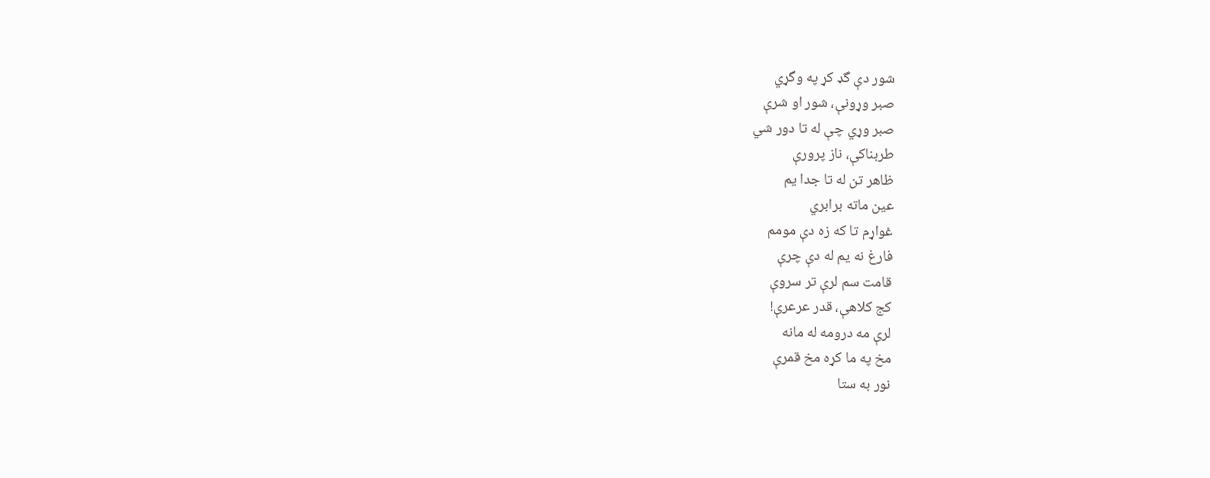شور دې گډ کړ په وگړي
صبر وړونې، شور او شرې
صبر وړي چې له تا دور شي
طربناکې، ناز پرورې
ظاهر تن له تا جدا يم
عين ماته برابري
غواړم تا که زه دې مومم
فارغ نه يم له دې چرې
قامت سم لرې تر سروې
کج کلاهې، قدر عرعرې!
لرې مه درومه له مانه
مخ په ما کړه مخ قمرې
نور به ستا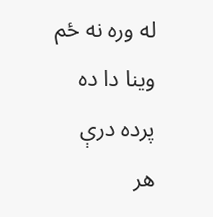له وره نه ځم
وينا دا ده پرده درې
هر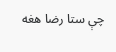چې ستا رضا هغه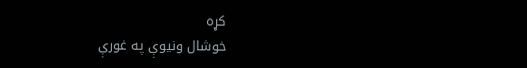کړه
خوشال ونيوې په غورې